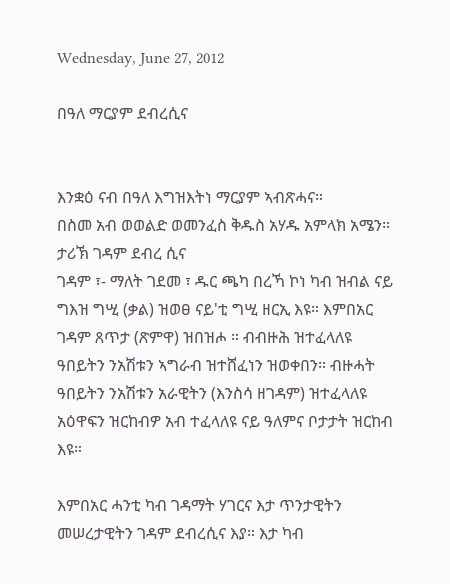Wednesday, June 27, 2012

በዓለ ማርያም ደብረሲና


እንቋዕ ናብ በዓለ እግዝእትነ ማርያም ኣብጽሓና።
በስመ አብ ወወልድ ወመንፈስ ቅዱስ አሃዱ አምላክ አሜን።
ታሪኽ ገዳም ደብረ ሲና
ገዳም ፣- ማለት ገደመ ፣ ዱር ጫካ በረኻ ኮነ ካብ ዝብል ናይ ግእዝ ግሢ (ቃል) ዝወፀ ናይ'ቲ ግሢ ዘርኢ እዩ። እምበአር ገዳም ጸጥታ (ጽምዋ) ዝበዝሖ ። ብብዙሕ ዝተፈላለዩ ዓበይትን ንአሽቱን ኣግራብ ዝተሸፈነን ዝወቀበን። ብዙሓት ዓበይትን ንአሽቱን አራዊትን (እንስሳ ዘገዳም) ዝተፈላለዩ አዕዋፍን ዝርከብዎ አብ ተፈላለዩ ናይ ዓለምና ቦታታት ዝርከብ እዩ።

እምበአር ሓንቲ ካብ ገዳማት ሃገርና እታ ጥንታዊትን መሠረታዊትን ገዳም ደብረሲና እያ። እታ ካብ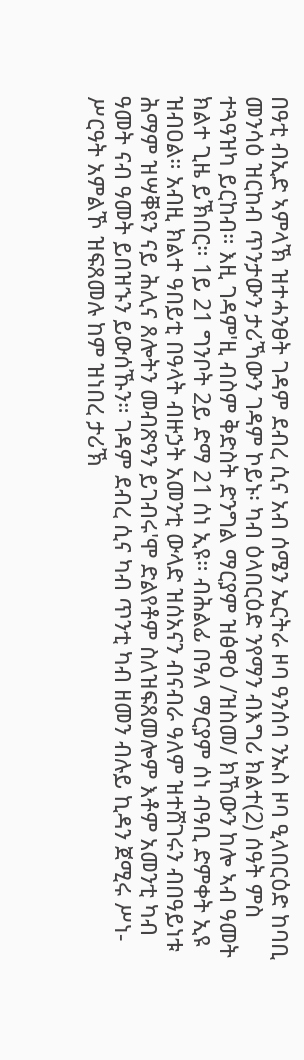በዓቲ ብኢድ ኣምላኽ ዝተሓንፀት ገዳም ደብረ ሲና አብ ሰሜን ኤርትራ ዞባ ዓንሰባ ንኡስ ዞባ ዒላበርዕድ ከባቢ መንሳዕ ዝርከብ ጥንታውን ታሪኻውን ገዳም ኮይኑ፡ ካብ ዕላበርዕድ ንየማን ብእግሪ ክልተ(2) ሰዓት ምስ ተጓዓዝካ ይርከብ። እዚ ገዳም'ዚ ብስም ቅድስት ድንግል ማርያም ዝፅዋዕ /ዝስመ/ ክኸውን ከሎ ኣብ ዓመት ክልተ ጊዜ ይኽበር። 1ይ 21 ግንቦት 2ይ ድማ 21 ሰነ ኢዩ። ብሕልፊ በዓለ ማርያም ሰነ ብዓቢ ድምቀት ኢዩ ዝብዐል። አብዚ ክልተ ዓበይቲ በዓላት ብዙኃት አመንቲ ውላድ ዝሰአናን ብናብራ ዓለም ዝተሸገሩን ብበዓይነቱ ሕማም ዝሣቐዩን ናይ ሕሊና ጸሎትን መብጽዓን ይገብሩ'ሞ ድልየቶም ስለዝፍጸመሎም እቶም አመንቲ ካብ ዓመት ናብ ዓመት ይበዝኁን ይውሰኹን። ገዳም ደብረ ሲና ካብ ጥንቲ ካብ ዘመን ብሉይ ኪዳን ጀሚሩ ሥነ-ሥርዓት አምልኾ ዝፍጸመሉ ከም ዝነበረ ታሪኽ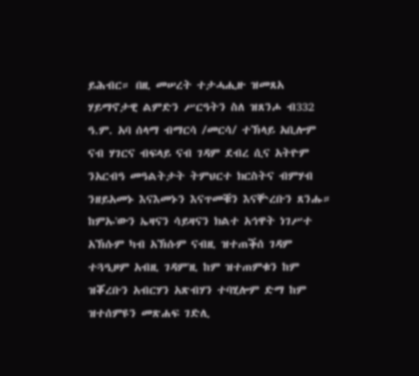ይሕብር። በዚ መሠረት ተታሓሒዙ ዝመጸአ ሃይማኖታዊ ልምድን ሥርዓትን ስለ ዝጸንሖ ብ332 ዓ.ም. አባ ሰላማ ብማርሳ /መርሳ/ ተኽላይ አቢሎም ናብ ሃገርና ብፍላይ ናብ ገዳም ደብረ ሲና አትዮም ንአርብዓ መዓልትታት ትምህርተ ክርስትና ብምሃብ ንዘይአመኑ እናእመኑን እናጥመቑን እናቝረቡን ጸንሑ። ከምኡ'ውን ኤዛናን ሳይዛናን ክልተ አኅዋት ነገሥተ አኽሱም ካብ አኽሱም ናብዚ ዝተጠቕሰ ገዳም ተጓዒዞም አብዚ ገዳም'ዚ ከም ዝተጠምቁን ከም ዝቖረቡን አብርሃን አጽብሃን ተባሂሎም ድማ ከም ዝተሰምዩን መጽሐፍ ገድሊ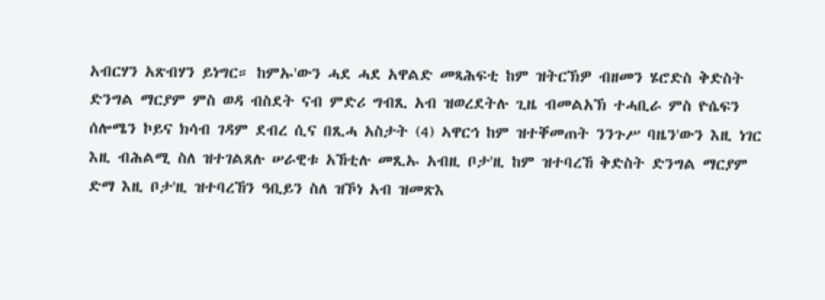አብርሃን አጽብሃን ይነግር። ከምኡ'ውን ሓደ ሓደ አዋልድ መጻሕፍቲ ከም ዝትርኽዎ ብዘመን ሄሮድስ ቅድስት ድንግል ማርያም ምስ ወዳ ብስደት ናብ ምድሪ ግብጺ አብ ዝወረደትሉ ጊዜ ብመልአኽ ተሓቢራ ምስ ዮሴፍን ሰሎሜን ኮይና ክሳብ ገዳም ደብረ ሲና በጺሓ አስታት (4) ኣዋርኅ ከም ዝተቐመጠት ንንጉሥ ባዜን'ውን እዚ ነገር እዚ ብሕልሚ ስለ ዝተገልጸሉ ሠራዊቱ አኸቲሉ መጺኡ አብዚ ቦታ'ዚ ከም ዝተባረኸ ቅድስት ድንግል ማርያም ድማ እዚ ቦታ'ዚ ዝተባረኸን ዓቢይን ስለ ዝኾነ አብ ዝመጽእ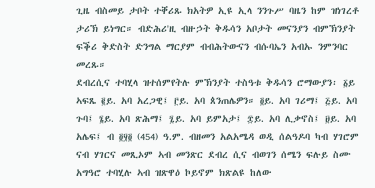ጊዜ ብስመይ ታቦት ተቐሪጹ ክአትዎ ኢዩ ኢላ ንንጉሥ ባዜን ከም ዝነገረቶ ታሪኽ ይነግር። ብድሕሪ'ዚ ብዙኃት ቅዱሳን አቦታት መናንያን ብምኽንያት ፍቕሪ ቅድስት ድንግል ማርያም ብብሕትውናን ብሱባኤን አብኡ ንምንባር መረጹ።
ደብረሲና ተባሂላ ዝተሰምየትሉ ምኽንያት ተስዓቱ ቅዱሳን ሮማውያን፡ ፩ይ ኣፍጼ ፪ይ. አባ አረጋዊ፤ ፫ይ. አባ ጰንጠሌዎን። ፬ይ. አባ ገሪማ፤ ፭ይ. አባ ጉባ፤ ፮ይ. አባ ጽሕማ፤ ፯ይ. አባ ይምአታ፤ ፰ይ. አባ ሊቃኖስ፤ ፱ይ. አባ አሌፍ፤ ብ ፬፶፬ (454) ዓ.ም. ብዘመን አልአሜዳ ወዲ ሰልዓዶባ ካብ ሃገሮም ናብ ሃገርና መጺኦም ኣብ መንጽር ደብረ ሲና ብወገን ሰሜን ፍሉይ ስሙ አግዓሮ ተባሂሉ ኣብ ዝጽዋዕ ኮይኖም ክጽልዩ ከለው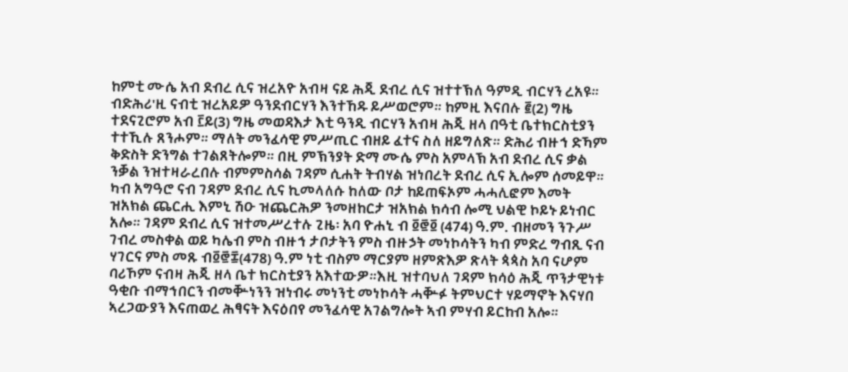ከምቲ ሙሴ አብ ደብረ ሲና ዝረአዮ አብዛ ናይ ሕጂ ደብረ ሲና ዝተተኽለ ዓምዲ ብርሃን ረአዩ። ብድሕሪ'ዚ ናብቲ ዝረአይዎ ዓንደብርሃን እንተኸዱ ይሥወሮም። ከምዚ እናበሉ ፪(2) ግዜ ተደናጊሮም አብ ፫ይ(3) ግዜ መወዳእታ እቲ ዓንዲ ብርሃን አብዛ ሕጂ ዘላ በዓቲ ቤተክርስቲያን ተተኺሉ ጸንሖም። ማለት መንፈሳዊ ምሥጢር ብዘይ ፈተና ስለ ዘይግለጽ። ድሕሪ ብዙኅ ድኻም ቅድስት ድንግል ተገልጸትሎም። በዚ ምኽንያት ድማ ሙሴ ምስ አምላኽ አብ ደብረ ሲና ቃል ንቓል ንዝተዛራረበሉ ብምምስሳል ገዳም ሲሐት ትብሃል ዝነበረት ደብረ ሲና ኢሎም ሰመይዋ።
ካብ አግዓሮ ናብ ገዳም ደብረ ሲና ኪመላለሱ ከለው ቦታ ከይጠፍኦም ሓሓሊፎም እመት ዝአክል ጨርሒ እምኒ ሽዑ ዝጨርሕዎ ንመዘከርታ ዝአክል ክሳብ ሎሚ ህልዊ ኮይኑ ይነብር አሎ። ገዳም ደብረ ሲና ዝተመሥረተሉ ጊዜ፡ አባ ዮሐኒ ብ ፬፸፬ (474) ዓ.ም. ብዘመን ንጉሥ ገብረ መስቀል ወይ ካሌብ ምስ ብዙኅ ታቦታትን ምስ ብዙኃት መነኮሳትን ካብ ምድረ ግብጺ ናብ ሃገርና ምስ መጹ ብ፬፸፰(478) ዓ.ም ነቲ ብስም ማርያም ዘምጽእዎ ጽላት ጳጳስ አባ ናሆም ባሪኾም ናብዛ ሕጂ ዘላ ቤተ ክርስቲያን አእተውዎ።እዚ ዝተባህለ ገዳም ክሳዕ ሕጂ ጥንታዊነቱ ዓቂቡ ብማኅበርን ብመቝነንን ዝነብሩ መነንቲ መነኮሳት ሓቝፉ ትምህርተ ሃይማኖት እናሃበ ኣረጋውያን እናጠወረ ሕፃናት እናዕበየ መንፈሳዊ አገልግሎት ኣብ ምሃብ ይርከብ አሎ።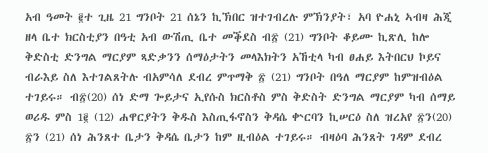አብ ዓመት ፪ተ ጊዜ 21 ግንቦት 21 ሰኔን ኪኽበር ዝተገብረሉ ምኽንያት፣ አባ ዮሐኒ ኣብዛ ሕጂ ዘላ ቤተ ክርስቲያን በዓቲ አብ ውሽጢ ቤተ መቕደስ ብ፳ (21) ግንቦት ቆይሙ ኪጽሊ ከሎ ቅድስቲ ድንግል ማርያም ጻድቃንን ሰማዕታትን መላእክትን አኸቲላ ካብ ፀሐይ እትበርህ ኮይና ብራእይ ስለ እተገልጸትሉ ብአምሳለ ደብረ ምጥማቅ ፳ (21) ግንቦት በዓለ ማርያም ከምዝብዕል ተገይሩ። ብ፳(20) ሰነ ድማ ጐይታና ኢየሱስ ክርስቶስ ምስ ቅድስት ድንግል ማርያም ካብ ሰማይ ወሪዱ ምስ 1፪ (12) ሐዋርያትን ቅዱስ እስጢፋኖስን ቅዳሴ ቍርባን ኪሠርዕ ስለ ዝረአየ ፳ን(20) ፳ን (21) ሰነ ሕንጸተ ቤታን ቅዳሴ ቤታን ከም ዚብዕል ተገይሩ። ብዛዕባ ሕንጸት ገዳም ደብረ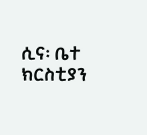ሲና፡ ቤተ ክርስቲያን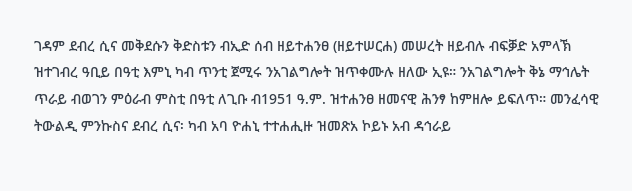ገዳም ደብረ ሲና መቅደሱን ቅድስቱን ብኢድ ሰብ ዘይተሐንፀ (ዘይተሠርሐ) መሠረት ዘይብሉ ብፍቓድ አምላኽ ዝተገብረ ዓቢይ በዓቲ እምኒ ካብ ጥንቲ ጀሚሩ ንአገልግሎት ዝጥቀሙሉ ዘለው ኢዩ። ንአገልግሎት ቅኔ ማኅሌት ጥራይ ብወገን ምዕራብ ምስቲ በዓቲ ለጊቡ ብ1951 ዓ.ም. ዝተሐንፀ ዘመናዊ ሕንፃ ከምዘሎ ይፍለጥ። መንፈሳዊ ትውልዲ ምንኩስና ደብረ ሲና፡ ካብ አባ ዮሐኒ ተተሐሒዙ ዝመጽአ ኮይኑ አብ ዳኅራይ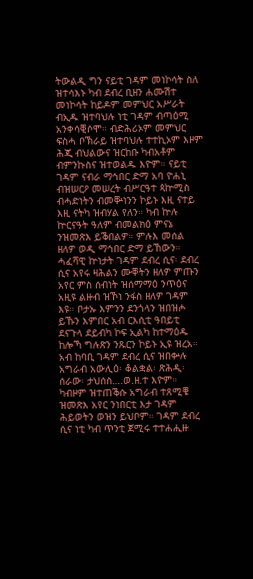ትውልዲ ግን ናይቲ ገዳም መነኮሳት ስለ ዝተሳእኑ ካብ ደብረ ቢዘን ሐሙሽተ መነኮሳት ከይዶም መምህር አሥራት ብኢዱ ዝተባህሉ ነቲ ገዳም ብጣዕሚ አንቀሳቒሶሞ። ብድሕሪኦም መምህር ፍስሓ ቦኽራይ ዝተባህሉ ተተኪኦም እዞም ሕጂ ብህልውና ዝርከቡ ካብአቶም ብምንኩስና ዝተወልዱ እዮም። ናይቲ ገዳም ናብራ ማኅበር ድማ አባ ዮሐኒ ብዝሠርዖ መሠረት ብሥርዓተ ጳኵሚስ ብሓድነትን ብመቝነንን ኮይኑ እዚ ናተይ እዚ ናትካ ዝብሃል የለን። ካብ ኵሉ ኵርናዓት ዓለም ብመልክዕ ምናኔ ንዝመጽእ ይቕበልዎ። ምሉእ መሰል ዘለዎ ወዲ ማኅበር ድማ ይኸውን።
ሓፈሻዊ ኵነታት ገዳም ደብረ ሲና፡ ደብረ ሲና አየሩ ዛሕልን ሙቐትን ዘለዎ ምጡን አየር ምስ ሰብነት ዝሰማማዕ ንጥዕና አዚዩ ልዙብ ዝኾነ ንፋስ ዘለዎ ገዳም እዩ። ቦታኡ እምንን ደንጎላን ዝበዝሖ ይኹን እምበር አብ ርእሲቲ ዓበይቲ ደናጉላ ደይብካ ኮፍ ኢልካ ከተማዕዱ ከሎኻ ግሉጽን ንጹርን ኮይኑ ኢዩ ዝረአ። አብ ከባቢ ገዳም ደብረ ሲና ዝበቍሉ አግራብ አውሊዕ፡ ቆልቋል፡ ጽሕዲ፡ ሰራው፡ ታህሰስ….ወ.ዘ.ተ እዮም። ካብዞም ዝተጠቕሱ አግራብ ተጸሚቑ ዝመጽእ አየር ንነበርቲ እታ ገዳም ሕይወትን ወዝን ይህቦም። ገዳም ደብረ ሲና ነቲ ካብ ጥንቲ ጀሚሩ ተተሐሒዙ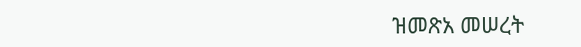ዝመጽአ መሠረት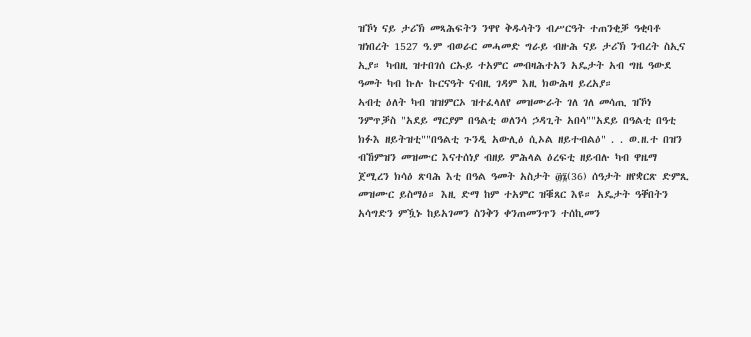ዝኾነ ናይ ታሪኽ መጻሕፍትን ንዋየ ቅዱሳትን ብሥርዓት ተጠንቂቓ ዓቂባቶ ዝነበረት 1527 ዓ.ም ብወራር መሓመድ ግራይ ብዙሕ ናይ ታሪኽ ንብረት ስኢና ኢያ። ካብዚ ዝተበገሰ ርኡይ ተአምር መብዛሕተአን አዴታት አብ ግዜ ዓውደ ዓመት ካብ ኩሉ ኩርናዓት ናብዚ ገዳም እዚ ክውሕዛ ይረአያ።
ኣብቲ ዕለት ካብ ዝዝምርኦ ዝተፈላለየ መዝሙራት ገለ ገለ መሳጢ ዝኾነ ንምጥቓስ "አደይ ማርያም በዓልቲ ወለንሳ ኃዳጊት አበሳ""አደይ በዓልቲ በዓቲ ክፉእ ዘይትዝቲ""በዓልቲ ጉንዲ አውሊዕ ሲኦል ዘይተብልዕ" . . ወ.ዘ.ተ በዝን ብኸምዝን መዝሙር እናተሰነያ ብዘይ ምሕላል ዕረፍቲ ዘይብሉ ካብ ዋዜማ ጀሚረን ክሳዕ ጽባሕ እቲ በዓል ዓመት አስታት ፴፮(36) ሰዓታት ዘየቋርጽ ድምጺ መዝሙር ይስማዕ። እዚ ድማ ከም ተአምር ዝቑጸር እዩ። አዴታት ዓቐበትን አሳግድን ምዃኑ ከይአገመን ስንቅን ቀንጠመንጥን ተሰኪመን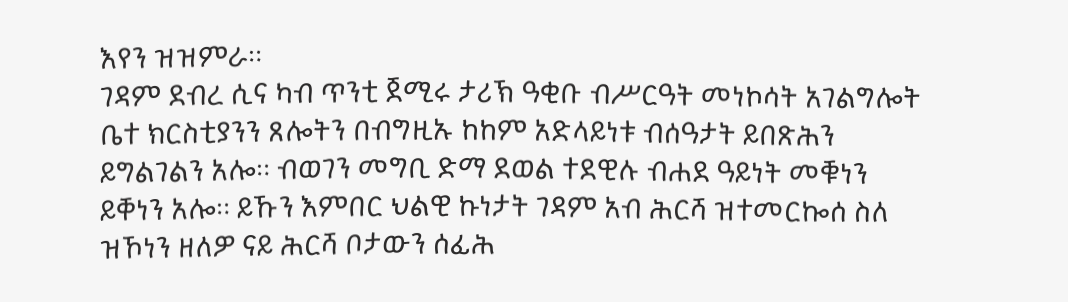እየን ዝዝምራ።
ገዳም ደብረ ሲና ካብ ጥንቲ ጀሚሩ ታሪኽ ዓቂቡ ብሥርዓት መነኮሳት አገልግሎት ቤተ ክርስቲያንን ጸሎትን በብግዚኡ ከከም አድላይነቱ ብሰዓታት ይበጽሕን ይግልገልን አሎ። ብወገን መግቢ ድማ ደወል ተደዊሉ ብሐደ ዓይነት መቑነን ይቐነን አሎ። ይኹን እምበር ህልዊ ኩነታት ገዳም አብ ሕርሻ ዝተመርኰሰ ስለ ዝኾነን ዘለዎ ናይ ሕርሻ ቦታውን ሰፊሕ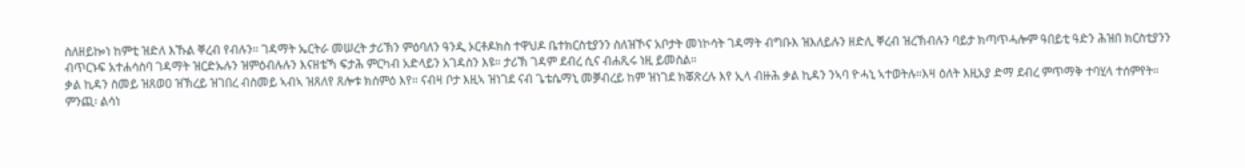ስለዘይኰነ ከምቲ ዝድለ እኹል ቐረብ የብሉን። ገዳማት ኤርትራ መሠረት ታሪኽን ምዕባለን ዓንዲ ኦርቶዶክስ ተዋህዶ ቤተክርስቲያንን ስለዝኾና አቦታት መነኮሳት ገዳማት ብግቡእ ዝእለይሉን ዘድሊ ቐረብ ዝረኽብሉን ባይታ ክጣጥሓሎም ዓበይቲ ዓድን ሕዝበ ክርስቲያንን ብጥርኑፍ አተሐሳስባ ገዳማት ዝርድኡሉን ዝምዕብሉሉን እናዘቴኻ ፍታሕ ምርካብ አድላይን አገዳስን እዩ። ታሪኽ ገዳም ደብረ ሲና ብሐጺሩ ነዚ ይመስል።
ቃል ኪዳን ስመይ ዝጸወዐ ዝኽረይ ዝገበረ ብስመይ ኣብኣ ዝጸለየ ጸሎቱ ክሰምዕ እየ። ናብዛ ቦታ እዚኣ ዝነገደ ናብ ጌቴሴማኒ መቓብረይ ከም ዝነገደ ክቖጽረሉ እየ ኢላ ብዙሕ ቃል ኪዳን ንኣባ ዮሓኒ ኣተወትሉ።እዛ ዕለት እዚአያ ድማ ደብረ ምጥማቅ ተባሂላ ተሰምየት።
ምንጪ፡ ልሳነ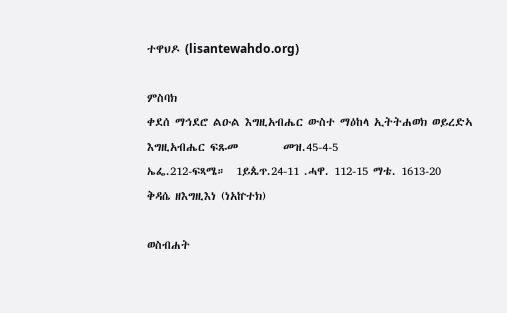ተዋህዶ (lisantewahdo.org)

ምስባክ
ቀደሰ ማኅደሮ ልዑል እግዚአብሔር ውስተ ማዕከላ ኢትትሐወክ ወይረድኣ እግዚአብሔር ፍጹመ         መዝ.45-4-5
ኤፌ.212-ፍጻሜ።  1ይጴጥ.24-11 .ሓዋ. 112-15 ማቴ. 1613-20
ቅዳሴ ዘእግዚእነ (ነአኵተክ)

ወስብሐት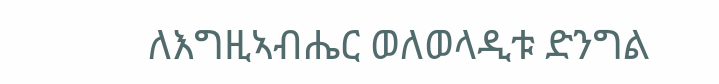ለእግዚኣብሔር ወለወላዲቱ ድንግል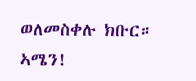ወለመስቀሉ ክቡር። ኣሜን!